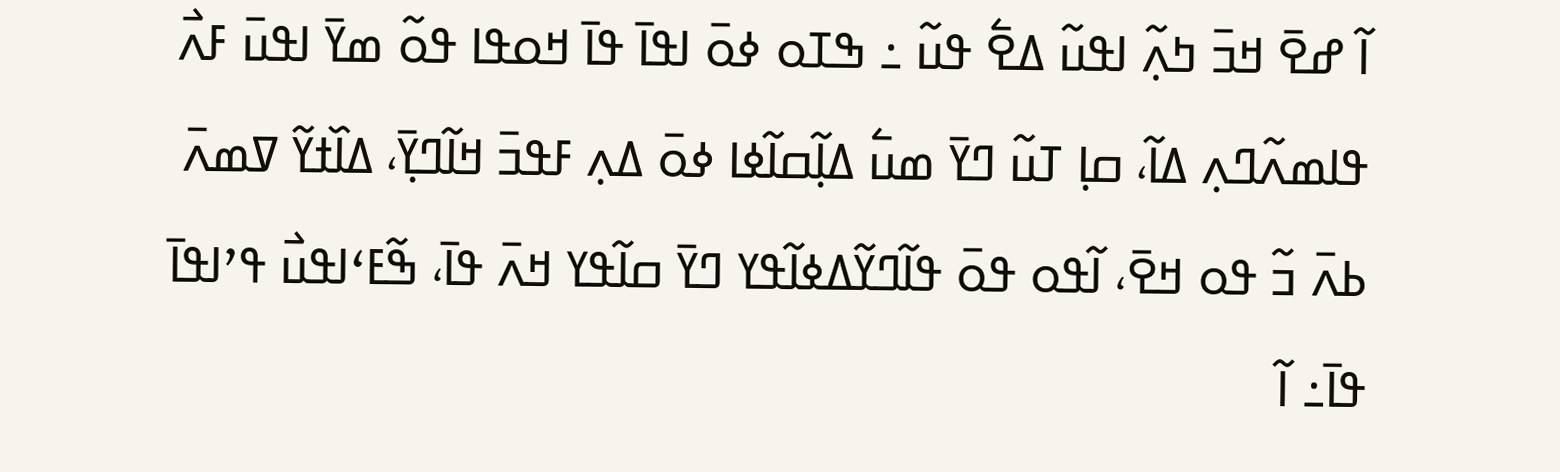ߊ߬ ߝߐ߫ ߞߏ߫ ߤߍ߲߬ ߊߟߎ߬ ߡߐ߱ ߟߎ߬ ߸ ߒߠߋ ߦߋ߫ ߊߟߊ߫ ߟߊ߫ ߞߋߟߊ ߟߋ߬ ߘߌ߫ ߊߟߎ߫ ߓߍ߯ ߟߊߘߍ߬ߣߍ߲ ߡߊ߬، ߛߊ߲ ߠߎ߬ ߣߌ߫ ߘߎ߱ ߡߊ߲߬ߛߊ߬ߦߊ ߦߋ߫ ߡߍ߲ ߓߟߏ߫ ߞߊ߬ߣߌ߲߫، ߡߊ߰ߙߌ߬ ߜߘߍ߫ ߕߍ߫ ߏ߬ ߟߋ ߞߐ߫، ߊ߬ߟߋ ߟߋ߫ ߟߊ߬ߣߌ߬ߡߦߊ߬ߟߌ ߣߌ߫ ߛߊ߬ߟߌ ߞߍ߫ ߟߊ߫، ߒ߬ߓߵߊߟߎ߯ ߟߴߊߟߊ߫ ߟߊ߫߸ ߊ߬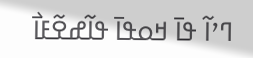ߣߴߊ߬ ߟߊ߫ ߞߋߟߊ߫ ߟߊ߬ߝߐ߬ߓߊ߯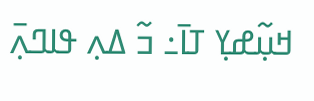ߞߎ߲߬ߝߌ߲ ߠߊ߫߸ ߏ߬ ߡߍ߲ ߟߊߣߍ߲߫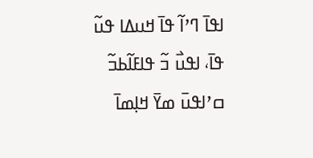ߊߟߊ߫ ߣߴߊ߬ ߟߊ߫ ߞߎߡߊ ߟߎ߬ ߟߊ߫، ߊߟߎ߯ ߏ߬ ߟߊߓߊ߬ߕߏ߬ ߛߴߊߟߎ߫ ߘߌ߫ ߞߊ߲ߘߊ߫